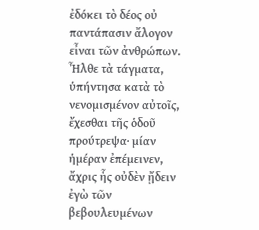ἐδόκει τὸ δέος οὐ παντάπασιν ἄλογον εἶναι τῶν ἀνθρώπων. Ἦλθε τὰ τάγματα, ὑπήντησα κατὰ τὸ νενομισμένον αὐτοῖς, ἔχεσθαι τῆς ὁδοῦ προύτρεψα· μίαν ἡμέραν ἐπέμεινεν, ἄχρις ἧς οὐδὲν ᾔδειν ἐγὼ τῶν βεβουλευμένων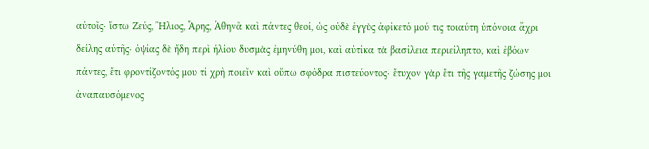αὐτοῖς· ἴστω Ζεύς, Ἥλιος, Ἄρης, Ἀθηνᾶ καὶ πάντες θεοί, ὡς οὐδὲ ἐγγὺς ἀφίκετό μού τις τοιαύτη ὑπόνοια ἄχρι δείλης αὐτῆς· ὀψίας δὲ ἤδη περὶ ἡλίου δυσμὰς ἐμηνύθη μοι, καὶ αὐτίκα τὰ βασίλεια περιείληπτο, καὶ ἐβόων πάντες, ἔτι φροντίζοντός μου τί χρὴ ποιεῖν καὶ οὔπω σφόδρα πιστεύοντος· ἔτυχον γὰρ ἔτι τῆς γαμετῆς ζώσης μοι ἀναπαυσόμενος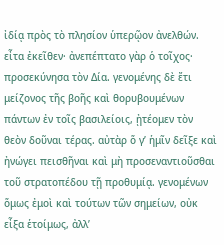ἰδίᾳ πρὸς τὸ πλησίον ὑπερῷον ἀνελθών. εἶτα ἐκεῖθεν· ἀνεπέπτατο γὰρ ὁ τοῖχος· προσεκύνησα τὸν Δία. γενομένης δὲ ἔτι μείζονος τῆς βοῆς καὶ θορυβουμένων πάντων ἐν τοῖς βασιλείοις, ᾐτέομεν τὸν θεὸν δοῦναι τέρας. αὐτὰρ ὅ γ’ ἡμῖν δεῖξε καὶ ἠνώγει πεισθῆναι καὶ μὴ προσεναντιοῦσθαι τοῦ στρατοπέδου τῇ προθυμίᾳ. γενομένων ὅμως ἐμοὶ καὶ τούτων τῶν σημείων, οὐκ εἶξα ἑτοίμως, ἀλλ’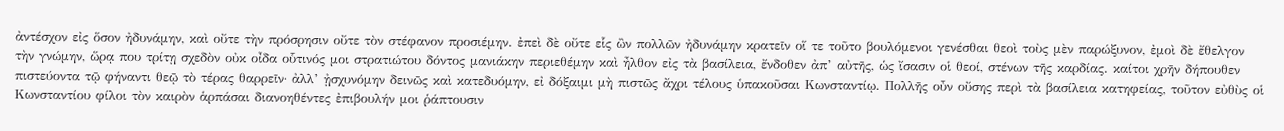ἀντέσχον εἰς ὅσον ἠδυνάμην, καὶ οὔτε τὴν πρόσρησιν οὔτε τὸν στέφανον προσιέμην. ἐπεὶ δὲ οὔτε εἷς ὢν πολλῶν ἠδυνάμην κρατεῖν οἵ τε τοῦτο βουλόμενοι γενέσθαι θεοὶ τοὺς μὲν παρώξυνον, ἐμοὶ δὲ ἔθελγον τὴν γνώμην, ὥρᾳ που τρίτῃ σχεδὸν οὐκ οἶδα οὗτινός μοι στρατιώτου δόντος μανιάκην περιεθέμην καὶ ἦλθον εἰς τὰ βασίλεια, ἔνδοθεν ἀπ’ αὐτῆς, ὡς ἴσασιν οἱ θεοί, στένων τῆς καρδίας. καίτοι χρῆν δήπουθεν πιστεύοντα τῷ φήναντι θεῷ τὸ τέρας θαρρεῖν· ἀλλ’ ᾐσχυνόμην δεινῶς καὶ κατεδυόμην, εἰ δόξαιμι μὴ πιστῶς ἄχρι τέλους ὑπακοῦσαι Κωνσταντίῳ. Πολλῆς οὖν οὔσης περὶ τὰ βασίλεια κατηφείας, τοῦτον εὐθὺς οἱ Κωνσταντίου φίλοι τὸν καιρὸν ἁρπάσαι διανοηθέντες ἐπιβουλήν μοι ῥάπτουσιν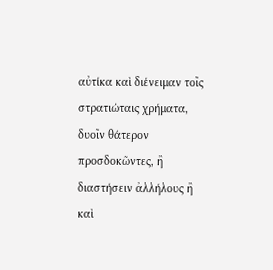αὐτίκα καὶ διένειμαν τοῖς στρατιώταις χρήματα, δυοῖν θάτερον προσδοκῶντες, ἢ διαστήσειν ἀλλήλους ἢ καὶ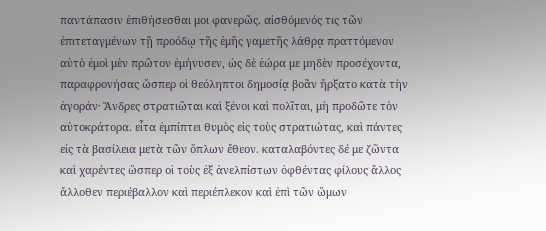παντάπασιν ἐπιθήσεσθαι μοι φανερῶς. αἰσθόμενός τις τῶν ἐπιτεταγμένων τῇ προόδῳ τῆς ἐμῆς γαμετῆς λάθρᾳ πραττόμενον αὐτὸ ἐμοὶ μὲν πρῶτον ἐμήνυσεν, ὡς δὲ ἑώρα με μηδὲν προσέχοντα, παραφρονήσας ὥσπερ οἱ θεόληπτοι δημοσίᾳ βοᾶν ἤρξατο κατὰ τὴν ἀγοράν· Ἄνδρες στρατιῶται καὶ ξένοι καὶ πολῖται, μὴ προδῶτε τὸν αὐτοκράτορα. εἶτα ἐμπίπτει θυμὸς εἰς τοὺς στρατιώτας, καὶ πάντες εἰς τὰ βασίλεια μετὰ τῶν ὅπλων ἔθεον. καταλαβόντες δέ με ζῶντα καὶ χαρέντες ὥσπερ οἱ τοὺς ἐξ ἀνελπίστων ὀφθέντας φίλους ἄλλος ἄλλοθεν περιέβαλλον καὶ περιέπλεκον καὶ ἐπὶ τῶν ὤμων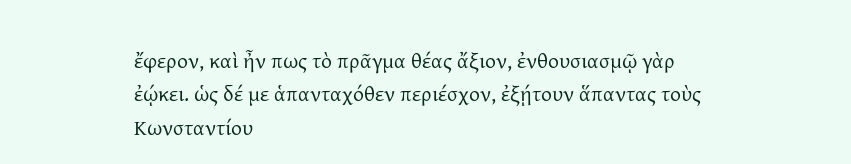ἔφερον, καὶ ἦν πως τὸ πρᾶγμα θέας ἄξιον, ἐνθουσιασμῷ γὰρ ἐῴκει. ὡς δέ με ἁπανταχόθεν περιέσχον, ἐξῄτουν ἅπαντας τοὺς Κωνσταντίου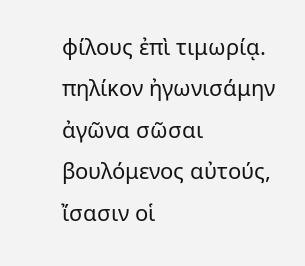φίλους ἐπὶ τιμωρίᾳ. πηλίκον ἠγωνισάμην ἀγῶνα σῶσαι βουλόμενος αὐτούς, ἴσασιν οἱ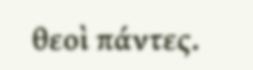θεοὶ πάντες.